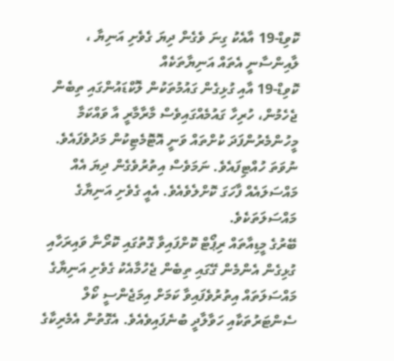ކޮވިޑް-19 އާއެކު ގިނަ ވެގެން ދިޔަ ގެވެށި އަނިޔާ ، ލާއިންސާނީ އެތައް އަނިޔާތަކެއް
ކޮވިޑް-19 އާއި ގުޅިގެން ގައުމުތަކުން ލޮކްޑައުންގައި ތިބެން ޖެހެމުން، ހުރިހާ ގައުމެއްގައިވެސް މާރާމާރީ އާ ވައްކަމާ މީހުންމެރުންފަދަ ކުށްތައް ވަނީ އޮޓޮމެޓިކުން މަދުވެފައެވެ. ނުވަތަ ހުއްޓިފައެވެ. ނަމަވެސް އިތުރުވެގެން ދިޔަ އެއް މައްސަލައެއް ފާހަގަ ކޮށްލެވެއެވެ. އެއީ ގެވެށި އަނިޔާގެ މައްސަލަތަކެވެ.
ބޭރުގެ މީޑިއާތައް ރިޕޯޓް ކޮށްފައިވާ ގޮތުގައި ކޮރޯނާ ވައިރަހާއި ގުޅިގެން އެންމެން ގޭގައި ތިބެން ޖެހުމާއެކު ގެވެށި އަނިޔާގެ މައްސަލަތައް އިތުރުވެފައިވާ ކަމަށް އިމަޖެންސީ ކޯލް ސެންޓަރުތަކާއި ހަވާލާދީ ބުނެފައިވެއެވެ. އެގޮތުން އެމެރިކާގެ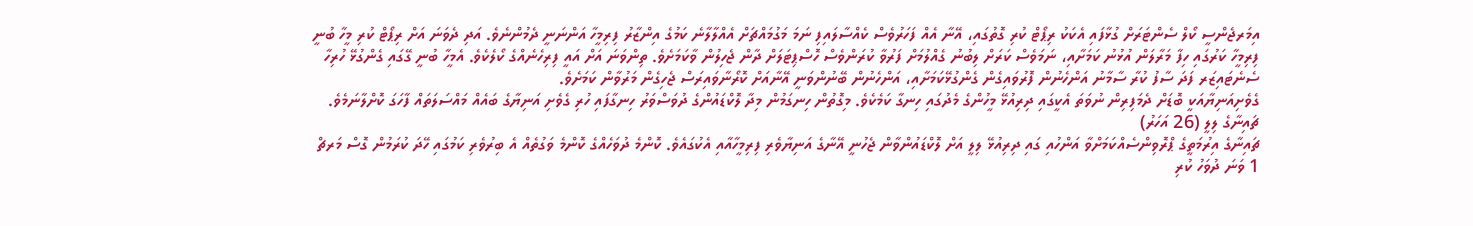އިމަރޖެންސީ ކޯލް ސެންޓަރަށް ގުޅާފައި އެކަކު ރިޕޯޓް ކުރި ގޮތުގައި، އޭނާ އެއް ފަހަރުވެސް ކެއްސާލައިފި ނަމަ މަގުމައްޗަށް އެއްލާލާނެ ކަމުގެ އިންޒާރު ފިރިމީހާ އަންނަނީ ދެމުންނެވެ. އަދި ދެވަނަ އަށް ރިޕޯޓް ކުރި މީހާ ބުނީ ފިރިމީހާ ކަރުގައި ހިފާ މަރާލަން އުޅުނު ކަމަށާއި، ނަމަވެސް ކަރަށް ލިބުނު ގެއްލުމަށް ފަރުވާ ކުރަންވެސް ހޮސްޕިޓަލަށް ދާން ޖެހިލުން ވާކަމަށެވެ. ތިންވަނަ އަށް އައީ ފިރިހެނެއްގެ ކޯލެކެވެ. އެމީހާ ބުނީ ގޭގައި ގެންގުޅޭ ހުރިހާ ސެނެޓައިޒަރ ފަދަ ސާފު ކުރާ ސާމާނު އަންހެނުން ފޮރުވައިގެން ގެންގުޅޭކަމަށާއި، އަންހެނުން ބޭނުންވަނީ އޭނާއަށް ކޮރޯނާވައިރަސް ޖެހިގެން މަރުވާން ކަމަށެވެ.
ގެވެށިއަނިޔާއަކީ ބޮޑަށް ދެމަފިރިން ނުވަތަ އެކީގައި ދިރިއުޅޭ މީހުންގެ މެދުގައި ހިނގާ ކަމެކެވެ. މިގޮތުން ހިނގަމުން މިދާ ލޮކްޑައުންގެ ދުވަސްވަރު ހިނގާފައި ހުރި ގެވެށި އަނިޔާގެ ބައެއް މައްސަލަތައް ފާހަގަ ކޮށްލާނަމެވެ.
ޗައިނާގެ ލިލީ (26 އަހަރު)
ޗައިނާގެ އިރުމަތީގެ ޕްރޮވިންސެއްކަމަށްވާ އަންހުއި ގައި ދިރިއުޅޭ ލިލީ އަށް ލޮކްޑައުންވާން ޖެހުނީ އޭނާގެ އަނިޔާވެރި ފިރިމީހާއާއި އެކުގައެވެ. ކޮންމެ ދުވަހެއްގެ ކޮންމެ ވަގުތެއް އެ ބިރުވެރި ކަމުގައި ހޭދަ ކުރަމުން ގޮސް މަރޗް 1 ވަނަ ދުވަހު ކުރި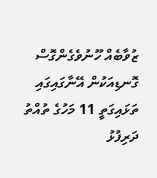ޒުވާބެއް ހޫނުވެގެންގޮސް ގޮނޑިއަކުން އޭނާގައިގައި ތަޅައިގަތީ 11 މަހުގެ ތުއްތު ދަރިފުޅު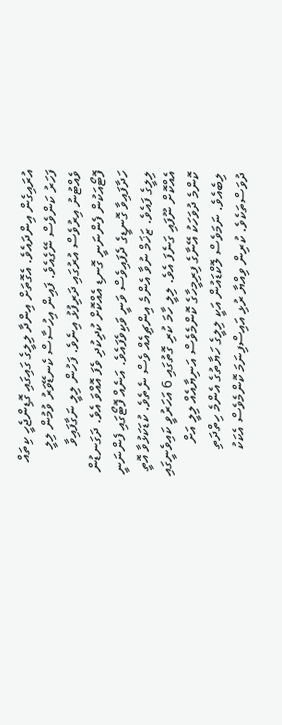އުރައިގެން އިންދައެވެ. އެގޮތަށް އިންދާ ލިލީގެ ގައިގައި ގޮޑިންޖެހީ ކިތައް ފަހަރު ކަންވެސް ނޭގެއެވެ. ފައިން އިހުސާސް ކެނޑޭވަރު ވުމުން ލިލީ ވެއްޓުނު އިރުވެސް އުރުގައި ދަރިފުޅު އިނެވެ. ފަހުން ލިލީ ނަގާފައިވާ ފޮޓޯއަކުން ފެންނަނީ ގޮނޑި އެއްކޮށް ކުދިކުދި ވެފަ އޮއްވަ އެވެ. ދަގަނޑުން ހަދާފައިވާ ގޮނޑީގެ ދެފައިވެސް ވަނީ ވަކިވެފައެވެ. އަނެއް ފޮޓޯގައި ފެންނަނީ ލިލީގެ ފައެވެ. ޒަޚަމް ނުވާ އެންމެ އިންޗިއެއް ވެސް ނެތެވެ. ކުޑަކަޅުވާ އޮތީ އެއްކޮށް ނޫފައި ގަނެފަ އެވެ. ލިލީ ހާމަ ކުރި ގޮތުގައި 6 އަހަރުވީ ކައިވެނީގައި ކޮންމެ ދުވަހަކު އޭނާގެ ފިރިމީހާގެ ކޮންމެވެސް އަނިޔާއެއް ލިލީ އަށް ލިބެއެވެ. ނަމަވެސް ލޮކްޑައުން އަކީ ލިލީގެ ހަޔާތުގެ އެންމެ ހިތްދަތި ދުވަސްތަކެވެ. ކުރިން ވިއްޔާ ރުޅި އައިސްފިނަމަ ކޮންމެވެސް އެކަކު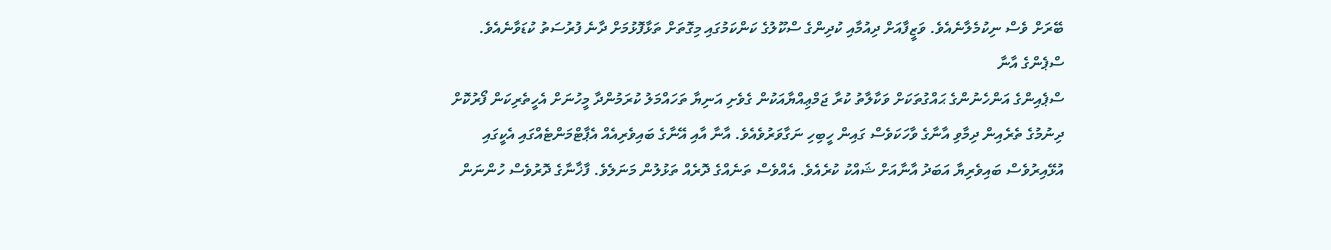ބޭރަށް ވެސް ނިކުމެލާނެއެވެ. ވަޒީފާއަށް ދިއުމާއި ކުދިންގެ ސްކޫލުގެ ކަންކަމުގައި މިގޮތަށް ތަޅާފޮޅުމަށް ދާނެ ފުރުސަތު ކުޑަވާނެއެވެ.
ސްޕެންގެ އާނާ
ސްޕެއިންގެ އަންހެނުންގެ ޙައްގުތަކަށް ވަކާލާތު ކުރާ ޖަމްޢިއްޔާއަކުން ގެވެށި އަނިޔާ ތަހައްމަލު ކުރަމުންދާ މީހުނަށް އެހީތެރިކަން ފޯރުކޮށް ދިނުމުގެ ތެރެއިން ދިމާވި އާނާގެ ވާހަކަވެސް ގައިން ހީބިހި ނަގާވަރުވެއެވެ. އާނާ އާއި އޭނާގެ ބައިވެރިއެއް އެޕާޓްމަންޓެއްގައި އެކީގައި އުޅޭއިރުވެސް ބައިވެރިޔާ އަބަދު އާނާއަށް ޝައްކު ކުރެއެވެ. އެއްވެސް ތަނެއްގެ ދޮރެއް ތަޅުލުން މަނަލެވެ. ފާޚާނާގެ ދޮރުވެސް ހުންނަން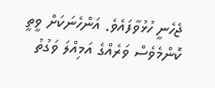ޖެހެނީ ހުޅުވާފައެވެ. އަންހެނަކަށް ވީތީ ކޮންމެވެސް ވަރެއްގެ އަމިއްލަ ވަގުތު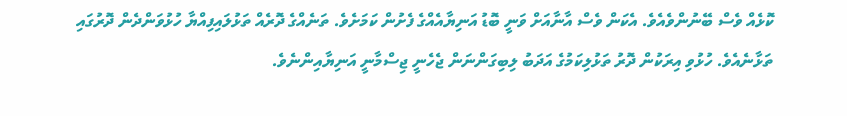ކޮޅެއް ވެސް ބޭނުންވެއެވެ. އެކަން ވެސް އާނާއަށް ވަނީ ބޮޑު އަނިޔާއެއްގެ ފެށުން ކަމަށެވެ. ތަނެއްގެ ދޮރެއް ތަޅުލައިފިއްޔާ ހުޅުވަންދެން ދޮރުގައި ތަޅާނެއެވެ. ހުޅުވި އިރަކުން ދޮރު ތަޅުލިކަމުގެ އަދަބު ލިބިގަންނަން ޖެހެނީ ޖިސްމާނީ އަނިޔާއިންނެވެ.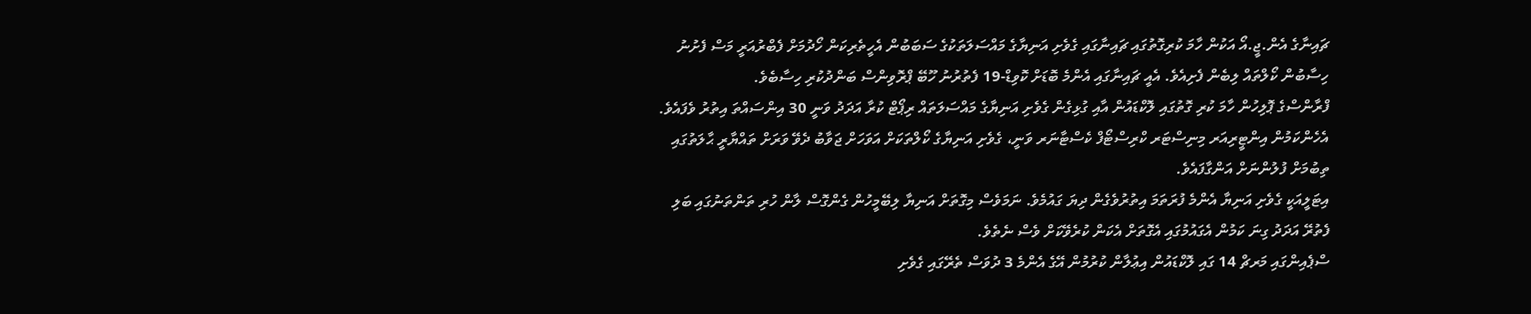ޗައިނާގެ އެން.ޖީ.އޯ އަކުން ހާމަ ކުރިގޮތުގައި ޗައިނާގައި ގެވެށި އަނިޔާގެ މައްސަލަތަކުގެ ސަބަބުން އެހީތެރިކަން ހޯދުމަށް ފެބްރުއަރީ މަސް ފެށުނު ހިސާބުން ކޯލްތައް ލިބެން ފެށިއެވެ. އެއީ ޗައިނާގައި އެންމެ ބޮޑަށް ކޮވިޑް-19 ފެތުރުނު ހޫބޭ ޕްރޮވިންސް ބަންދުކުރި ހިސާބެވެ.
ފްރާންސްގެ ޕޮލިހުން ހާމަ ކުރި ގޮތުގައި ލޮކްޑައުން އާއި ގުޅިގެން ގެވެށި އަނިޔާގެ މައްސަލަތައް ރިޕޯޓް ކުރާ އަދަދު ވަނީ 30 އިންސައްތަ އިތުރު ވެފައެވެ. އެހެންކަމުން އިންޓީރިއަރ މިނިސްޓަރ ކްރިސްޓޯފް ކެސްޓާނަރ ވަނީ، ގެވެށި އަނިޔާގެ ކޯލްތަކަށް އަވަހަށް ޖަވާބު ދެވޭ ވަރަށް ތައްޔާރީ ޙާލަތުގައި ތިބުމަށް ފުލުންނަށް އަންގާފައެވެ.
އިޓަލީއަކީ ގެވެށި އަނިޔާ އެންމެ ފުރަތަމަ އިތުރުވެގެން ދިޔަ ގައުމެވެ. ނަމަވެސް މިގޮތަށް އަނިޔާ ލިބޭމީހުން ގެންގޮސް ލާން ހުރި ތަންތަނުގައި ބަލި ފެތުރޭ އަދަދު ގިނަ ކަމުން އެގައުމުގައި އެގޮތަށް އެކަން ކުރެވޭކަށް ވެސް ނެތެވެ.
ސްޕެއިންގައި މަރޗް 14 ގައި ލޮކްޑައުން އިޢުލާން ކުރުމުން އޭގެ އެންމެ 3 ދުވަސް ތެރޭގައި ގެވެށި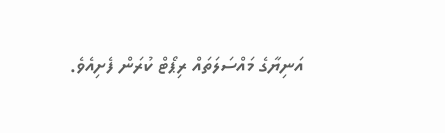އަނިޔާގެ މައްސަލަތައް ރިޕޯޓް ކުރަން ފެށިއެވެ.